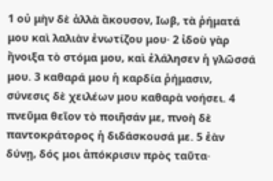1 οὐ μὴν δὲ ἀλλὰ ἄκουσον, Ιωβ, τὰ ῥήματά μου καὶ λαλιὰν ἐνωτίζου μου· 2 ἰδοὺ γὰρ ἤνοιξα τὸ στόμα μου, καὶ ἐλάλησεν ἡ γλῶσσά μου. 3 καθαρά μου ἡ καρδία ῥήμασιν, σύνεσις δὲ χειλέων μου καθαρὰ νοήσει. 4 πνεῦμα θεῖον τὸ ποιῆσάν με, πνοὴ δὲ παντοκράτορος ἡ διδάσκουσά με. 5 ἐὰν δύνῃ, δός μοι ἀπόκρισιν πρὸς ταῦτα·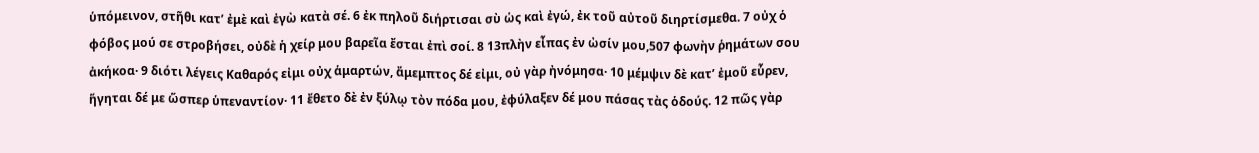ὑπόμεινον, στῆθι κατ’ ἐμὲ καὶ ἐγὼ κατὰ σέ. 6 ἐκ πηλοῦ διήρτισαι σὺ ὡς καὶ ἐγώ, ἐκ τοῦ αὐτοῦ διηρτίσμεθα. 7 οὐχ ὁ φόβος μού σε στροβήσει, οὐδὲ ἡ χείρ μου βαρεῖα ἔσται ἐπὶ σοί. 8 13πλὴν εἶπας ἐν ὠσίν μου,507 φωνὴν ῥημάτων σου ἀκήκοα· 9 διότι λέγεις Καθαρός εἰμι οὐχ ἁμαρτών, ἄμεμπτος δέ εἰμι, οὐ γὰρ ἠνόμησα· 10 μέμψιν δὲ κατ’ ἐμοῦ εὗρεν, ἥγηται δέ με ὥσπερ ὑπεναντίον· 11 ἔθετο δὲ ἐν ξύλῳ τὸν πόδα μου, ἐφύλαξεν δέ μου πάσας τὰς ὁδούς. 12 πῶς γὰρ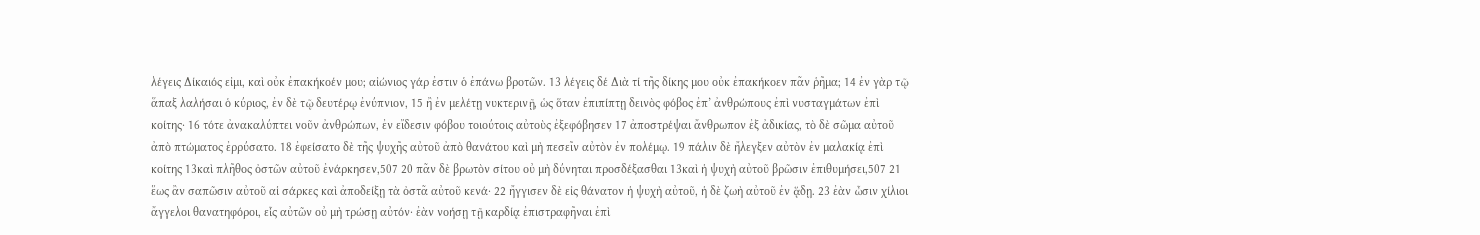λέγεις Δίκαιός εἰμι, καὶ οὐκ ἐπακήκοέν μου; αἰώνιος γάρ ἐστιν ὁ ἐπάνω βροτῶν. 13 λέγεις δέ Διὰ τί τῆς δίκης μου οὐκ ἐπακήκοεν πᾶν ῥῆμα; 14 ἐν γὰρ τῷ ἅπαξ λαλήσαι ὁ κύριος, ἐν δὲ τῷ δευτέρῳ ἐνύπνιον, 15 ἢ ἐν μελέτῃ νυκτερινῇ, ὡς ὅταν ἐπιπίπτῃ δεινὸς φόβος ἐπ’ ἀνθρώπους ἐπὶ νυσταγμάτων ἐπὶ κοίτης· 16 τότε ἀνακαλύπτει νοῦν ἀνθρώπων, ἐν εἴδεσιν φόβου τοιούτοις αὐτοὺς ἐξεφόβησεν 17 ἀποστρέψαι ἄνθρωπον ἐξ ἀδικίας, τὸ δὲ σῶμα αὐτοῦ ἀπὸ πτώματος ἐρρύσατο. 18 ἐφείσατο δὲ τῆς ψυχῆς αὐτοῦ ἀπὸ θανάτου καὶ μὴ πεσεῖν αὐτὸν ἐν πολέμῳ. 19 πάλιν δὲ ἤλεγξεν αὐτὸν ἐν μαλακίᾳ ἐπὶ κοίτης 13καὶ πλῆθος ὀστῶν αὐτοῦ ἐνάρκησεν,507 20 πᾶν δὲ βρωτὸν σίτου οὐ μὴ δύνηται προσδέξασθαι 13καὶ ἡ ψυχὴ αὐτοῦ βρῶσιν ἐπιθυμήσει,507 21 ἕως ἂν σαπῶσιν αὐτοῦ αἱ σάρκες καὶ ἀποδείξῃ τὰ ὀστᾶ αὐτοῦ κενά· 22 ἤγγισεν δὲ εἰς θάνατον ἡ ψυχὴ αὐτοῦ, ἡ δὲ ζωὴ αὐτοῦ ἐν ᾅδῃ. 23 ἐὰν ὦσιν χίλιοι ἄγγελοι θανατηφόροι, εἷς αὐτῶν οὐ μὴ τρώσῃ αὐτόν· ἐὰν νοήσῃ τῇ καρδίᾳ ἐπιστραφῆναι ἐπὶ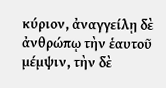κύριον, ἀναγγείλῃ δὲ ἀνθρώπῳ τὴν ἑαυτοῦ μέμψιν, τὴν δὲ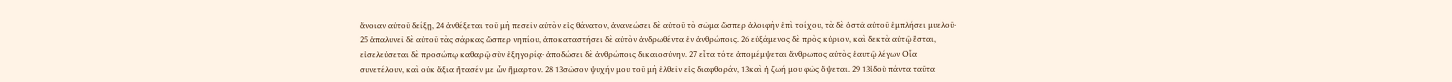ἄνοιαν αὐτοῦ δείξῃ, 24 ἀνθέξεται τοῦ μὴ πεσεῖν αὐτὸν εἰς θάνατον, ἀνανεώσει δὲ αὐτοῦ τὸ σῶμα ὥσπερ ἀλοιφὴν ἐπὶ τοίχου, τὰ δὲ ὀστᾶ αὐτοῦ ἐμπλήσει μυελοῦ· 25 ἁπαλυνεῖ δὲ αὐτοῦ τὰς σάρκας ὥσπερ νηπίου, ἀποκαταστήσει δὲ αὐτὸν ἀνδρωθέντα ἐν ἀνθρώποις. 26 εὐξάμενος δὲ πρὸς κύριον, καὶ δεκτὰ αὐτῷ ἔσται, εἰσελεύσεται δὲ προσώπῳ καθαρῷ σὺν ἐξηγορίᾳ· ἀποδώσει δὲ ἀνθρώποις δικαιοσύνην. 27 εἶτα τότε ἀπομέμψεται ἄνθρωπος αὐτὸς ἑαυτῷ λέγων Οἷα συνετέλουν, καὶ οὐκ ἄξια ἤτασέν με ὧν ἥμαρτον. 28 13σῶσον ψυχήν μου τοῦ μὴ ἐλθεῖν εἰς διαφθοράν, 13καὶ ἡ ζωή μου φῶς ὄψεται. 29 13ἰδοὺ πάντα ταῦτα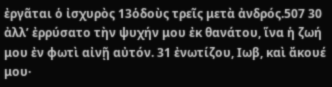ἐργᾶται ὁ ἰσχυρὸς 13ὁδοὺς τρεῖς μετὰ ἀνδρός.507 30 ἀλλ’ ἐρρύσατο τὴν ψυχήν μου ἐκ θανάτου, ἵνα ἡ ζωή μου ἐν φωτὶ αἰνῇ αὐτόν. 31 ἐνωτίζου, Ιωβ, καὶ ἄκουέ μου·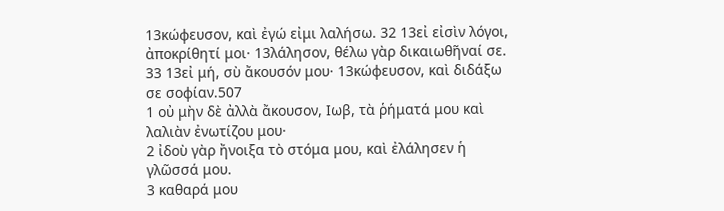13κώφευσον, καὶ ἐγώ εἰμι λαλήσω. 32 13εἰ εἰσὶν λόγοι, ἀποκρίθητί μοι· 13λάλησον, θέλω γὰρ δικαιωθῆναί σε. 33 13εἰ μή, σὺ ἄκουσόν μου· 13κώφευσον, καὶ διδάξω σε σοφίαν.507
1 οὐ μὴν δὲ ἀλλὰ ἄκουσον, Ιωβ, τὰ ῥήματά μου καὶ λαλιὰν ἐνωτίζου μου·
2 ἰδοὺ γὰρ ἤνοιξα τὸ στόμα μου, καὶ ἐλάλησεν ἡ γλῶσσά μου.
3 καθαρά μου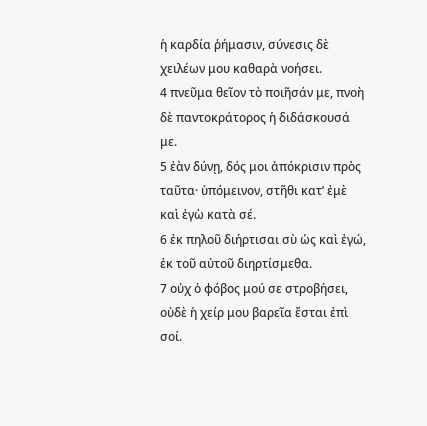ἡ καρδία ῥήμασιν, σύνεσις δὲ χειλέων μου καθαρὰ νοήσει.
4 πνεῦμα θεῖον τὸ ποιῆσάν με, πνοὴ δὲ παντοκράτορος ἡ διδάσκουσά με.
5 ἐὰν δύνῃ, δός μοι ἀπόκρισιν πρὸς ταῦτα· ὑπόμεινον, στῆθι κατ’ ἐμὲ καὶ ἐγὼ κατὰ σέ.
6 ἐκ πηλοῦ διήρτισαι σὺ ὡς καὶ ἐγώ, ἐκ τοῦ αὐτοῦ διηρτίσμεθα.
7 οὐχ ὁ φόβος μού σε στροβήσει, οὐδὲ ἡ χείρ μου βαρεῖα ἔσται ἐπὶ σοί.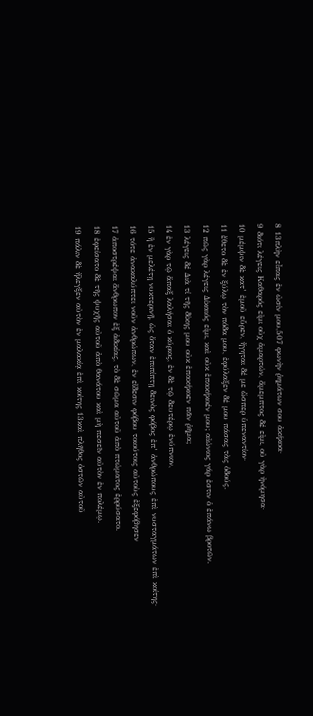8 13πλὴν εἶπας ἐν ὠσίν μου,507 φωνὴν ῥημάτων σου ἀκήκοα·
9 διότι λέγεις Καθαρός εἰμι οὐχ ἁμαρτών, ἄμεμπτος δέ εἰμι, οὐ γὰρ ἠνόμησα·
10 μέμψιν δὲ κατ’ ἐμοῦ εὗρεν, ἥγηται δέ με ὥσπερ ὑπεναντίον·
11 ἔθετο δὲ ἐν ξύλῳ τὸν πόδα μου, ἐφύλαξεν δέ μου πάσας τὰς ὁδούς.
12 πῶς γὰρ λέγεις Δίκαιός εἰμι, καὶ οὐκ ἐπακήκοέν μου; αἰώνιος γάρ ἐστιν ὁ ἐπάνω βροτῶν.
13 λέγεις δέ Διὰ τί τῆς δίκης μου οὐκ ἐπακήκοεν πᾶν ῥῆμα;
14 ἐν γὰρ τῷ ἅπαξ λαλήσαι ὁ κύριος, ἐν δὲ τῷ δευτέρῳ ἐνύπνιον,
15 ἢ ἐν μελέτῃ νυκτερινῇ, ὡς ὅταν ἐπιπίπτῃ δεινὸς φόβος ἐπ’ ἀνθρώπους ἐπὶ νυσταγμάτων ἐπὶ κοίτης·
16 τότε ἀνακαλύπτει νοῦν ἀνθρώπων, ἐν εἴδεσιν φόβου τοιούτοις αὐτοὺς ἐξεφόβησεν
17 ἀποστρέψαι ἄνθρωπον ἐξ ἀδικίας, τὸ δὲ σῶμα αὐτοῦ ἀπὸ πτώματος ἐρρύσατο.
18 ἐφείσατο δὲ τῆς ψυχῆς αὐτοῦ ἀπὸ θανάτου καὶ μὴ πεσεῖν αὐτὸν ἐν πολέμῳ.
19 πάλιν δὲ ἤλεγξεν αὐτὸν ἐν μαλακίᾳ ἐπὶ κοίτης 13καὶ πλῆθος ὀστῶν αὐτοῦ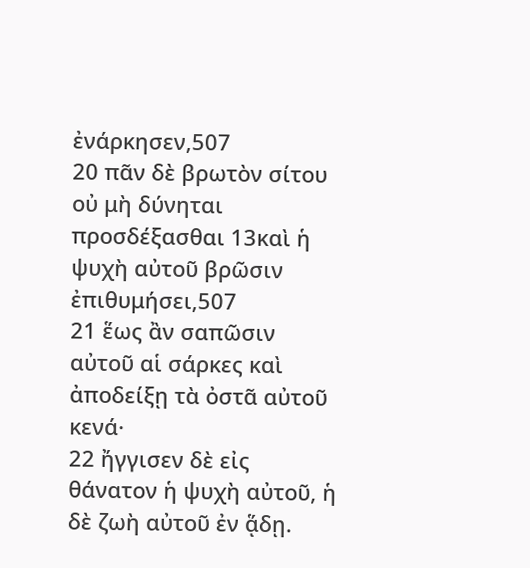ἐνάρκησεν,507
20 πᾶν δὲ βρωτὸν σίτου οὐ μὴ δύνηται προσδέξασθαι 13καὶ ἡ ψυχὴ αὐτοῦ βρῶσιν ἐπιθυμήσει,507
21 ἕως ἂν σαπῶσιν αὐτοῦ αἱ σάρκες καὶ ἀποδείξῃ τὰ ὀστᾶ αὐτοῦ κενά·
22 ἤγγισεν δὲ εἰς θάνατον ἡ ψυχὴ αὐτοῦ, ἡ δὲ ζωὴ αὐτοῦ ἐν ᾅδῃ.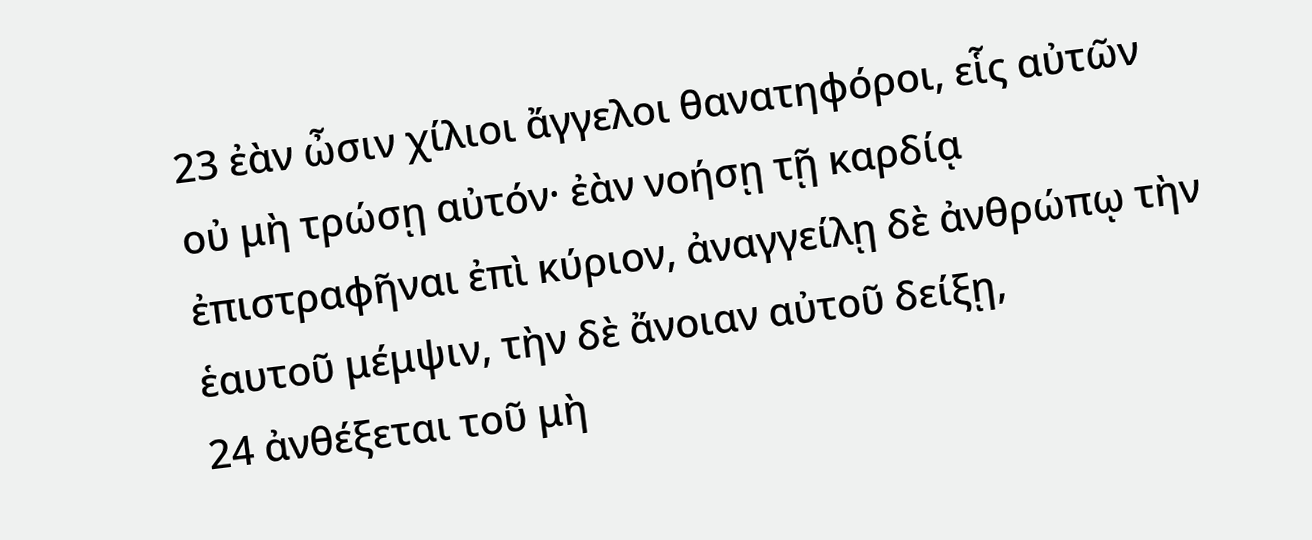23 ἐὰν ὦσιν χίλιοι ἄγγελοι θανατηφόροι, εἷς αὐτῶν οὐ μὴ τρώσῃ αὐτόν· ἐὰν νοήσῃ τῇ καρδίᾳ ἐπιστραφῆναι ἐπὶ κύριον, ἀναγγείλῃ δὲ ἀνθρώπῳ τὴν ἑαυτοῦ μέμψιν, τὴν δὲ ἄνοιαν αὐτοῦ δείξῃ,
24 ἀνθέξεται τοῦ μὴ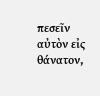πεσεῖν αὐτὸν εἰς θάνατον,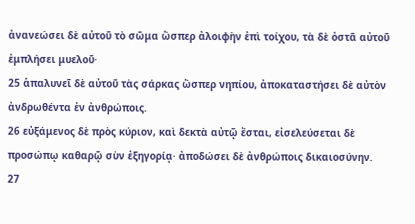ἀνανεώσει δὲ αὐτοῦ τὸ σῶμα ὥσπερ ἀλοιφὴν ἐπὶ τοίχου, τὰ δὲ ὀστᾶ αὐτοῦ ἐμπλήσει μυελοῦ·
25 ἁπαλυνεῖ δὲ αὐτοῦ τὰς σάρκας ὥσπερ νηπίου, ἀποκαταστήσει δὲ αὐτὸν ἀνδρωθέντα ἐν ἀνθρώποις.
26 εὐξάμενος δὲ πρὸς κύριον, καὶ δεκτὰ αὐτῷ ἔσται, εἰσελεύσεται δὲ προσώπῳ καθαρῷ σὺν ἐξηγορίᾳ· ἀποδώσει δὲ ἀνθρώποις δικαιοσύνην.
27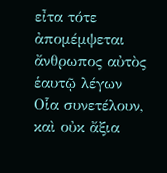εἶτα τότε ἀπομέμψεται ἄνθρωπος αὐτὸς ἑαυτῷ λέγων Οἷα συνετέλουν, καὶ οὐκ ἄξια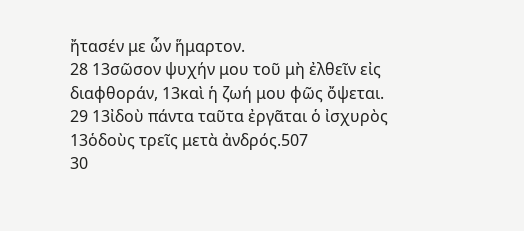ἤτασέν με ὧν ἥμαρτον.
28 13σῶσον ψυχήν μου τοῦ μὴ ἐλθεῖν εἰς διαφθοράν, 13καὶ ἡ ζωή μου φῶς ὄψεται.
29 13ἰδοὺ πάντα ταῦτα ἐργᾶται ὁ ἰσχυρὸς 13ὁδοὺς τρεῖς μετὰ ἀνδρός.507
30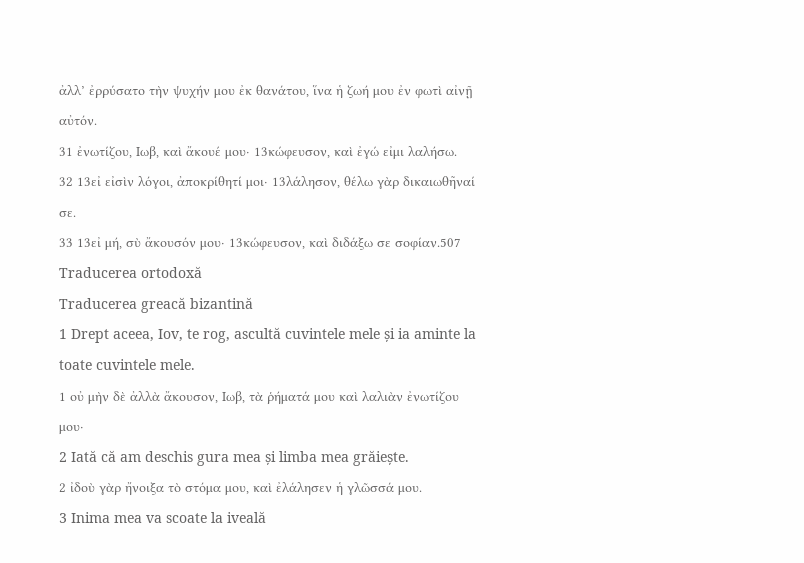ἀλλ’ ἐρρύσατο τὴν ψυχήν μου ἐκ θανάτου, ἵνα ἡ ζωή μου ἐν φωτὶ αἰνῇ αὐτόν.
31 ἐνωτίζου, Ιωβ, καὶ ἄκουέ μου· 13κώφευσον, καὶ ἐγώ εἰμι λαλήσω.
32 13εἰ εἰσὶν λόγοι, ἀποκρίθητί μοι· 13λάλησον, θέλω γὰρ δικαιωθῆναί σε.
33 13εἰ μή, σὺ ἄκουσόν μου· 13κώφευσον, καὶ διδάξω σε σοφίαν.507
Traducerea ortodoxă
Traducerea greacă bizantină
1 Drept aceea, Iov, te rog, ascultă cuvintele mele și ia aminte la toate cuvintele mele.
1 οὐ μὴν δὲ ἀλλὰ ἄκουσον, Ιωβ, τὰ ῥήματά μου καὶ λαλιὰν ἐνωτίζου μου·
2 Iată că am deschis gura mea și limba mea grăiește.
2 ἰδοὺ γὰρ ἤνοιξα τὸ στόμα μου, καὶ ἐλάλησεν ἡ γλῶσσά μου.
3 Inima mea va scoate la iveală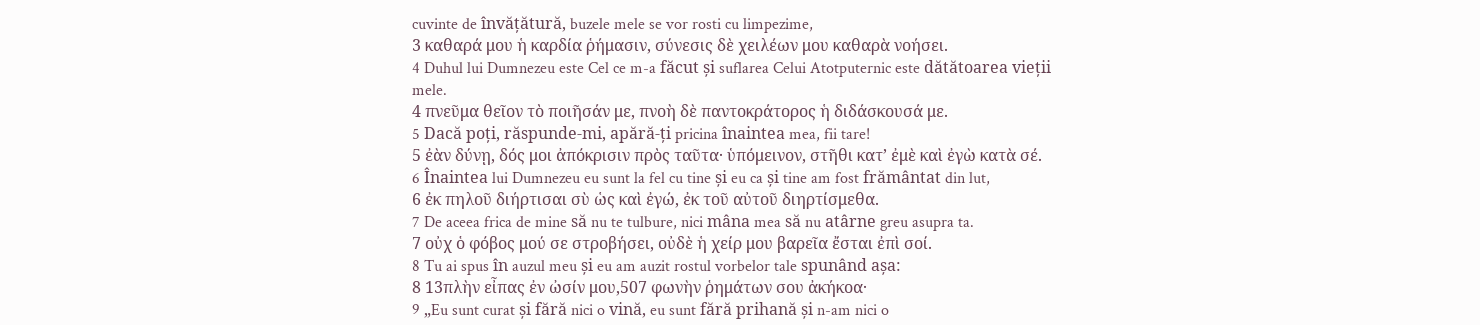cuvinte de învățătură, buzele mele se vor rosti cu limpezime,
3 καθαρά μου ἡ καρδία ῥήμασιν, σύνεσις δὲ χειλέων μου καθαρὰ νοήσει.
4 Duhul lui Dumnezeu este Cel ce m-a făcut și suflarea Celui Atotputernic este dătătoarea vieții mele.
4 πνεῦμα θεῖον τὸ ποιῆσάν με, πνοὴ δὲ παντοκράτορος ἡ διδάσκουσά με.
5 Dacă poți, răspunde-mi, apără-ți pricina înaintea mea, fii tare!
5 ἐὰν δύνῃ, δός μοι ἀπόκρισιν πρὸς ταῦτα· ὑπόμεινον, στῆθι κατ’ ἐμὲ καὶ ἐγὼ κατὰ σέ.
6 Înaintea lui Dumnezeu eu sunt la fel cu tine și eu ca și tine am fost frământat din lut,
6 ἐκ πηλοῦ διήρτισαι σὺ ὡς καὶ ἐγώ, ἐκ τοῦ αὐτοῦ διηρτίσμεθα.
7 De aceea frica de mine să nu te tulbure, nici mâna mea să nu atârne greu asupra ta.
7 οὐχ ὁ φόβος μού σε στροβήσει, οὐδὲ ἡ χείρ μου βαρεῖα ἔσται ἐπὶ σοί.
8 Tu ai spus în auzul meu și eu am auzit rostul vorbelor tale spunând așa:
8 13πλὴν εἶπας ἐν ὠσίν μου,507 φωνὴν ῥημάτων σου ἀκήκοα·
9 „Eu sunt curat și fără nici o vină, eu sunt fără prihană și n-am nici o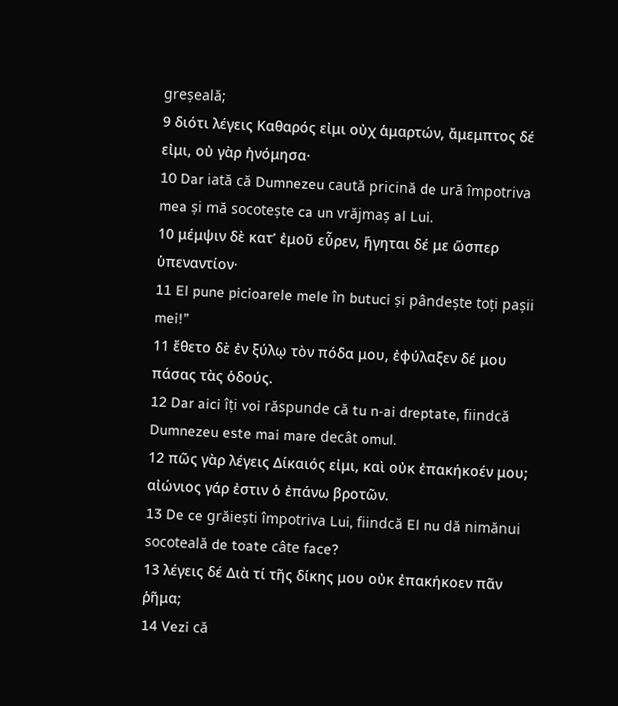greșeală;
9 διότι λέγεις Καθαρός εἰμι οὐχ ἁμαρτών, ἄμεμπτος δέ εἰμι, οὐ γὰρ ἠνόμησα·
10 Dar iată că Dumnezeu caută pricină de ură împotriva mea și mă socotește ca un vrăjmaș al Lui.
10 μέμψιν δὲ κατ’ ἐμοῦ εὗρεν, ἥγηται δέ με ὥσπερ ὑπεναντίον·
11 El pune picioarele mele în butuci și pândește toți pașii mei!”
11 ἔθετο δὲ ἐν ξύλῳ τὸν πόδα μου, ἐφύλαξεν δέ μου πάσας τὰς ὁδούς.
12 Dar aici îți voi răspunde că tu n-ai dreptate, fiindcă Dumnezeu este mai mare decât omul.
12 πῶς γὰρ λέγεις Δίκαιός εἰμι, καὶ οὐκ ἐπακήκοέν μου; αἰώνιος γάρ ἐστιν ὁ ἐπάνω βροτῶν.
13 De ce grăiești împotriva Lui, fiindcă El nu dă nimănui socoteală de toate câte face?
13 λέγεις δέ Διὰ τί τῆς δίκης μου οὐκ ἐπακήκοεν πᾶν ῥῆμα;
14 Vezi că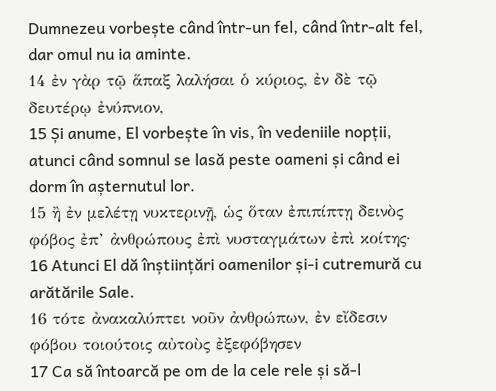Dumnezeu vorbește când într-un fel, când într-alt fel, dar omul nu ia aminte.
14 ἐν γὰρ τῷ ἅπαξ λαλήσαι ὁ κύριος, ἐν δὲ τῷ δευτέρῳ ἐνύπνιον,
15 Și anume, El vorbește în vis, în vedeniile nopții, atunci când somnul se lasă peste oameni și când ei dorm în așternutul lor.
15 ἢ ἐν μελέτῃ νυκτερινῇ, ὡς ὅταν ἐπιπίπτῃ δεινὸς φόβος ἐπ’ ἀνθρώπους ἐπὶ νυσταγμάτων ἐπὶ κοίτης·
16 Atunci El dă înștiințări oamenilor și-i cutremură cu arătările Sale.
16 τότε ἀνακαλύπτει νοῦν ἀνθρώπων, ἐν εἴδεσιν φόβου τοιούτοις αὐτοὺς ἐξεφόβησεν
17 Ca să întoarcă pe om de la cele rele și să-l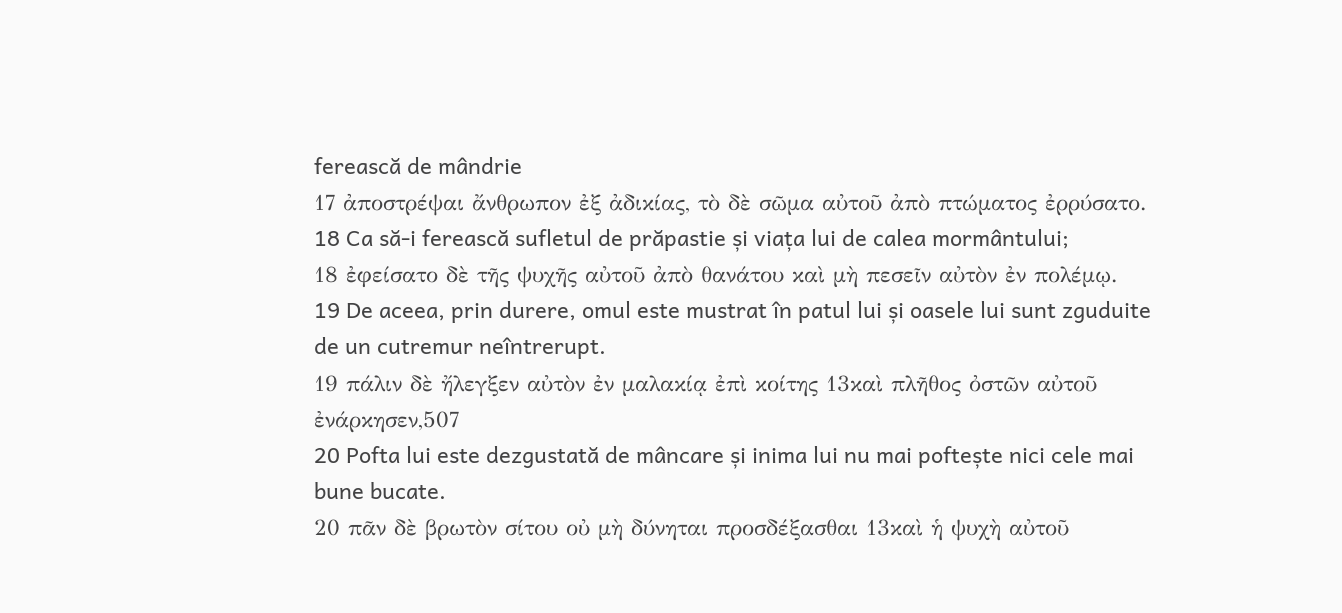ferească de mândrie
17 ἀποστρέψαι ἄνθρωπον ἐξ ἀδικίας, τὸ δὲ σῶμα αὐτοῦ ἀπὸ πτώματος ἐρρύσατο.
18 Ca să-i ferească sufletul de prăpastie și viața lui de calea mormântului;
18 ἐφείσατο δὲ τῆς ψυχῆς αὐτοῦ ἀπὸ θανάτου καὶ μὴ πεσεῖν αὐτὸν ἐν πολέμῳ.
19 De aceea, prin durere, omul este mustrat în patul lui și oasele lui sunt zguduite de un cutremur neîntrerupt.
19 πάλιν δὲ ἤλεγξεν αὐτὸν ἐν μαλακίᾳ ἐπὶ κοίτης 13καὶ πλῆθος ὀστῶν αὐτοῦ ἐνάρκησεν,507
20 Pofta lui este dezgustată de mâncare și inima lui nu mai poftește nici cele mai bune bucate.
20 πᾶν δὲ βρωτὸν σίτου οὐ μὴ δύνηται προσδέξασθαι 13καὶ ἡ ψυχὴ αὐτοῦ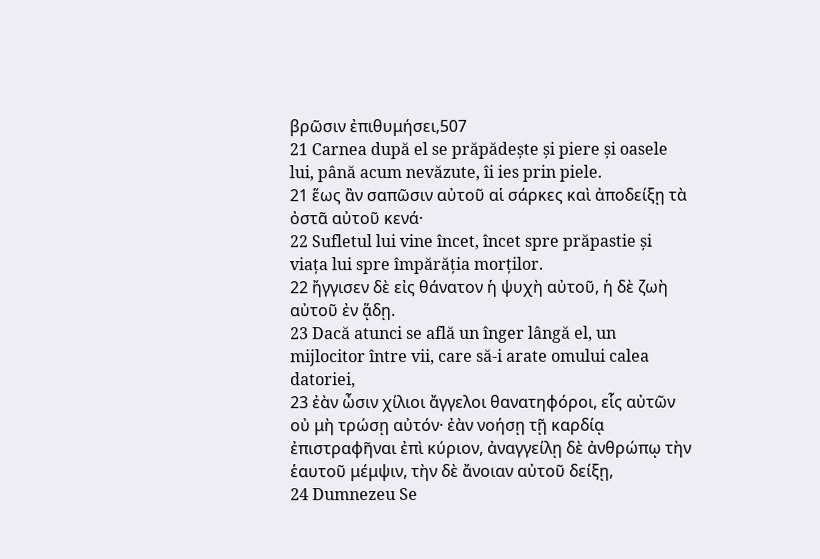βρῶσιν ἐπιθυμήσει,507
21 Carnea după el se prăpădește și piere și oasele lui, până acum nevăzute, îi ies prin piele.
21 ἕως ἂν σαπῶσιν αὐτοῦ αἱ σάρκες καὶ ἀποδείξῃ τὰ ὀστᾶ αὐτοῦ κενά·
22 Sufletul lui vine încet, încet spre prăpastie și viața lui spre împărăția morților.
22 ἤγγισεν δὲ εἰς θάνατον ἡ ψυχὴ αὐτοῦ, ἡ δὲ ζωὴ αὐτοῦ ἐν ᾅδῃ.
23 Dacă atunci se află un înger lângă el, un mijlocitor între vii, care să-i arate omului calea datoriei,
23 ἐὰν ὦσιν χίλιοι ἄγγελοι θανατηφόροι, εἷς αὐτῶν οὐ μὴ τρώσῃ αὐτόν· ἐὰν νοήσῃ τῇ καρδίᾳ ἐπιστραφῆναι ἐπὶ κύριον, ἀναγγείλῃ δὲ ἀνθρώπῳ τὴν ἑαυτοῦ μέμψιν, τὴν δὲ ἄνοιαν αὐτοῦ δείξῃ,
24 Dumnezeu Se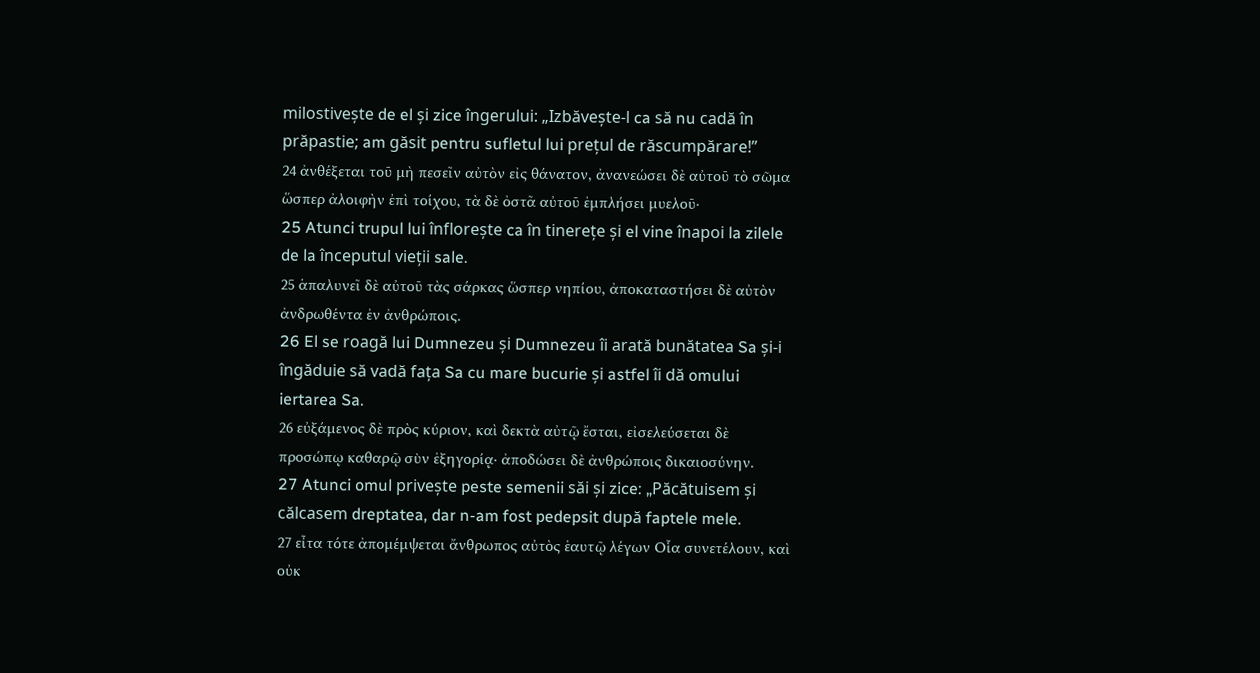milostivește de el și zice îngerului: „Izbăvește-l ca să nu cadă în prăpastie; am găsit pentru sufletul lui prețul de răscumpărare!”
24 ἀνθέξεται τοῦ μὴ πεσεῖν αὐτὸν εἰς θάνατον, ἀνανεώσει δὲ αὐτοῦ τὸ σῶμα ὥσπερ ἀλοιφὴν ἐπὶ τοίχου, τὰ δὲ ὀστᾶ αὐτοῦ ἐμπλήσει μυελοῦ·
25 Atunci trupul lui înflorește ca în tinerețe și el vine înapoi la zilele de la începutul vieții sale.
25 ἁπαλυνεῖ δὲ αὐτοῦ τὰς σάρκας ὥσπερ νηπίου, ἀποκαταστήσει δὲ αὐτὸν ἀνδρωθέντα ἐν ἀνθρώποις.
26 El se roagă lui Dumnezeu și Dumnezeu îi arată bunătatea Sa și-i îngăduie să vadă fața Sa cu mare bucurie și astfel îi dă omului iertarea Sa.
26 εὐξάμενος δὲ πρὸς κύριον, καὶ δεκτὰ αὐτῷ ἔσται, εἰσελεύσεται δὲ προσώπῳ καθαρῷ σὺν ἐξηγορίᾳ· ἀποδώσει δὲ ἀνθρώποις δικαιοσύνην.
27 Atunci omul privește peste semenii săi și zice: „Păcătuisem și călcasem dreptatea, dar n-am fost pedepsit după faptele mele.
27 εἶτα τότε ἀπομέμψεται ἄνθρωπος αὐτὸς ἑαυτῷ λέγων Οἷα συνετέλουν, καὶ οὐκ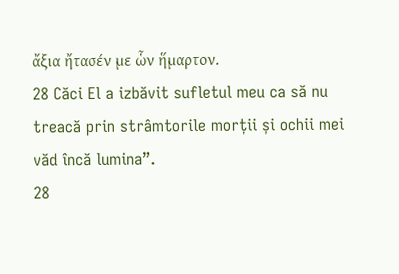ἄξια ἤτασέν με ὧν ἥμαρτον.
28 Căci El a izbăvit sufletul meu ca să nu treacă prin strâmtorile morții și ochii mei văd încă lumina”.
28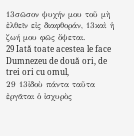13σῶσον ψυχήν μου τοῦ μὴ ἐλθεῖν εἰς διαφθοράν, 13καὶ ἡ ζωή μου φῶς ὄψεται.
29 Iată toate acestea le face Dumnezeu de două ori, de trei ori cu omul,
29 13ἰδοὺ πάντα ταῦτα ἐργᾶται ὁ ἰσχυρὸς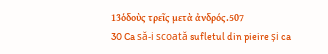13ὁδοὺς τρεῖς μετὰ ἀνδρός.507
30 Ca să-i scoată sufletul din pieire și ca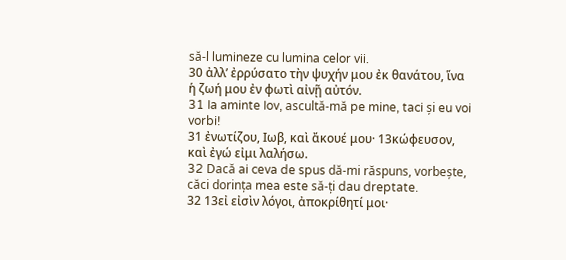să-l lumineze cu lumina celor vii.
30 ἀλλ’ ἐρρύσατο τὴν ψυχήν μου ἐκ θανάτου, ἵνα ἡ ζωή μου ἐν φωτὶ αἰνῇ αὐτόν.
31 Ia aminte Iov, ascultă-mă pe mine, taci și eu voi vorbi!
31 ἐνωτίζου, Ιωβ, καὶ ἄκουέ μου· 13κώφευσον, καὶ ἐγώ εἰμι λαλήσω.
32 Dacă ai ceva de spus dă-mi răspuns, vorbește, căci dorința mea este să-ți dau dreptate.
32 13εἰ εἰσὶν λόγοι, ἀποκρίθητί μοι·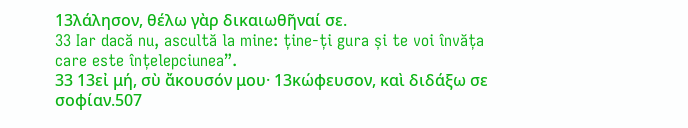13λάλησον, θέλω γὰρ δικαιωθῆναί σε.
33 Iar dacă nu, ascultă la mine: ține-ți gura și te voi învăța care este înțelepciunea”.
33 13εἰ μή, σὺ ἄκουσόν μου· 13κώφευσον, καὶ διδάξω σε σοφίαν.507